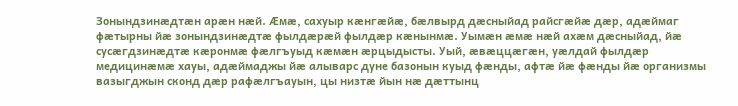Зонындзинæдтæн арæн нæй. Æмæ, сахуыр кæнгæйæ, бæлвырд дæсныйад райсгæйæ дæр, адæймаг фæтырны йæ зонындзинæдтæ фылдæрæй фылдæр кæнынмæ. Уымæн æмæ нæй ахæм дæсныйад, йæ сусæгдзинæдтæ кæронмæ фæлгъуыд кæмæн æрцыдысты. Уый, æвæццæгæн, уæлдай фылдæр медицинæмæ хауы, адæймаджы йæ алыварс дуне базонын куыд фæнды, афтæ йæ фæнды йæ организмы вазыгджын сконд дæр рафæлгъауын, цы низтæ йын нæ дæттынц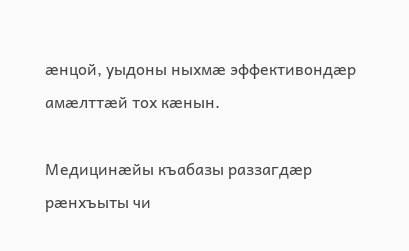æнцой, уыдоны ныхмæ эффективондæр амæлттæй тох кæнын.

Медицинæйы къабазы раззагдæр рæнхъыты чи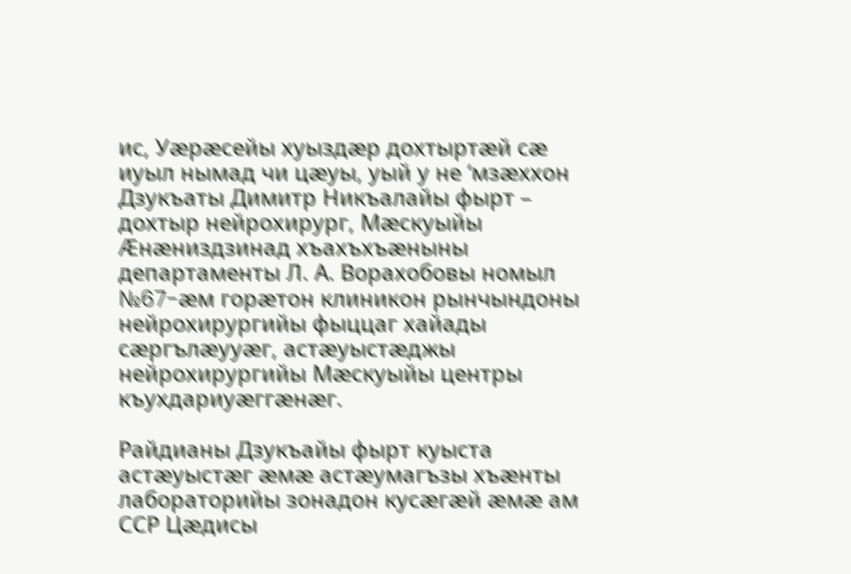ис, Уæрæсейы хуыздæр дохтыртæй сæ иуыл нымад чи цæуы, уый у не ‘мзæххон Дзукъаты Димитр Никъалайы фырт – дохтыр нейрохирург, Мæскуыйы Æнæниздзинад хъахъхъæныны департаменты Л. А. Ворахобовы номыл №67-æм горæтон клиникон рынчындоны нейрохирургийы фыццаг хайады сæргълæууæг, астæуыстæджы нейрохирургийы Мæскуыйы центры къухдариуæггæнæг.

Райдианы Дзукъайы фырт куыста астæуыстæг æмæ астæумагъзы хъæнты лабораторийы зонадон кусæгæй æмæ ам ССР Цæдисы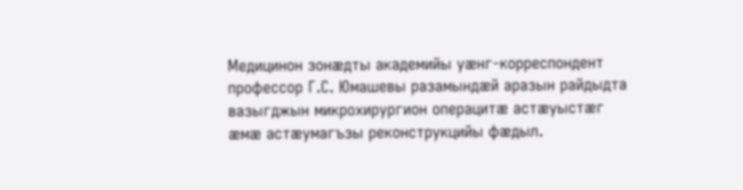Медицинон зонæдты академийы уæнг-корреспондент профессор Г.С. Юмашевы разамындæй аразын райдыдта вазыгджын микрохирургион операцитæ астæуыстæг æмæ астæумагъзы реконструкцийы фæдыл.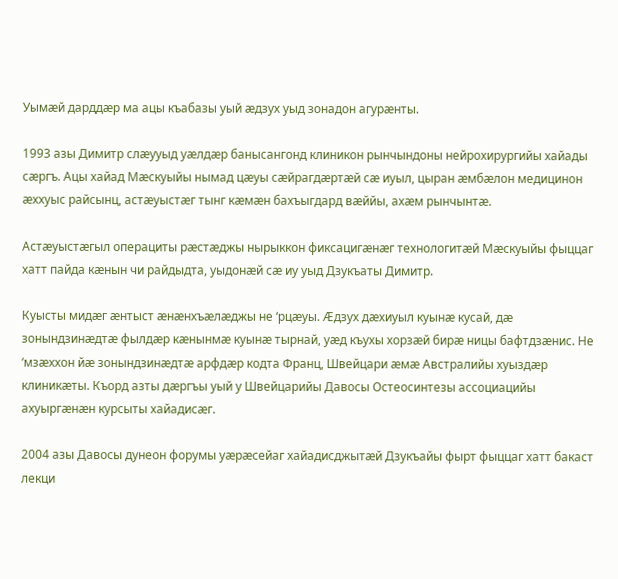Уымæй дарддæр ма ацы къабазы уый æдзух уыд зонадон агурæнты.

1993 азы Димитр слæууыд уæлдæр банысангонд клиникон рынчындоны нейрохирургийы хайады сæргъ. Ацы хайад Мæскуыйы нымад цæуы сæйрагдæртæй сæ иуыл, цыран æмбæлон медицинон æххуыс райсынц, астæуыстæг тынг кæмæн бахъыгдард вæййы, ахæм рынчынтæ.

Астæуыстæгыл операциты рæстæджы нырыккон фиксацигæнæг технологитæй Мæскуыйы фыццаг хатт пайда кæнын чи райдыдта, уыдонæй сæ иу уыд Дзукъаты Димитр.

Куысты мидæг æнтыст æнæнхъæлæджы не ‘рцæуы. Æдзух дæхиуыл куынæ кусай, дæ зонындзинæдтæ фылдæр кæнынмæ куынæ тырнай, уæд къухы хорзæй бирæ ницы бафтдзæнис. Не ‘мзæххон йæ зонындзинæдтæ арфдæр кодта Франц, Швейцари æмæ Австралийы хуыздæр клиникæты. Къорд азты дæргъы уый у Швейцарийы Давосы Остеосинтезы ассоциацийы ахуыргæнæн курсыты хайадисæг.

2004 азы Давосы дунеон форумы уæрæсейаг хайадисджытæй Дзукъайы фырт фыццаг хатт бакаст лекци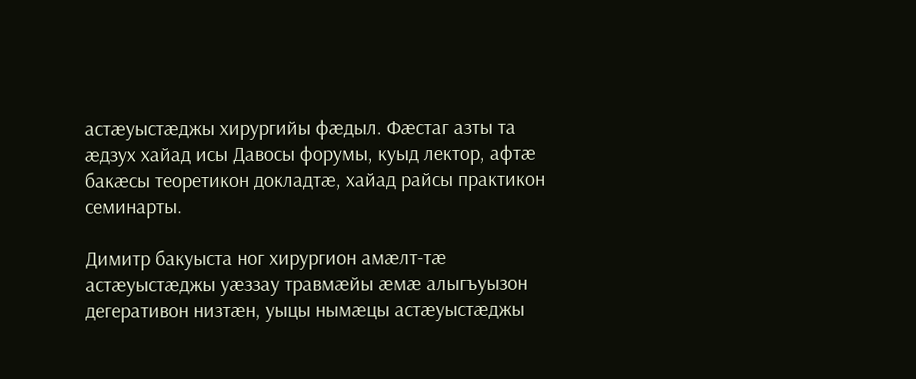астæуыстæджы хирургийы фæдыл. Фæстаг азты та æдзух хайад исы Давосы форумы, куыд лектор, афтæ бакæсы теоретикон докладтæ, хайад райсы практикон семинарты.

Димитр бакуыста ног хирургион амæлт-тæ астæуыстæджы уæззау травмæйы æмæ алыгъуызон дегеративон низтæн, уыцы нымæцы астæуыстæджы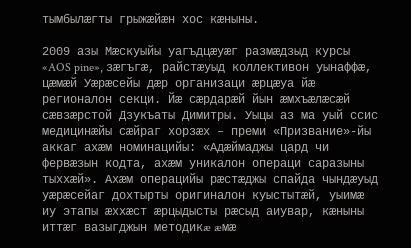тымбылæгты грыжæйæн хос кæныны.

2009 азы Мæскуыйы уагъдцæуæг размæдзыд курсы «AOS pine», зæгъгæ, райстæуыд коллективон уынаффæ, цæмæй Уæрæсейы дæр организаци æрцæуа йæ регионалон секци. Йæ сæрдарæй йын æмхъæлæсæй сæвзæрстой Дзукъаты Димитры. Уыцы аз ма уый ссис медицинæйы сæйраг хорзæх – преми «Призвание»-йы аккаг ахæм номинацийы: «Адæймаджы цард чи фервæзын кодта, ахæм уникалон операци саразыны тыххæй». Ахæм операцийы рæстæджы спайда чындæуыд уæрæсейаг дохтырты оригиналон куыстытæй, уыимæ иу этапы æххæст æрцыдысты рæсыд аиувар, кæныны иттæг вазыгджын методикæ æмæ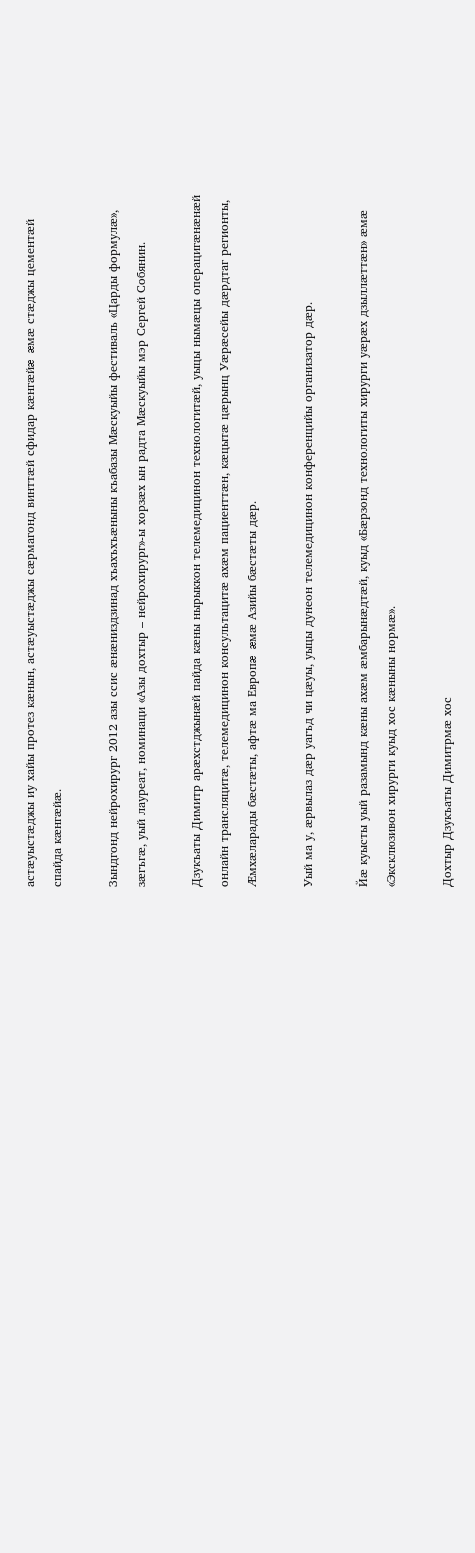астæуыстæджы иу хайы протез кæнын, астæуыстæджы сæрмагонд винттæй сфидар кæнгæйæ æмæ стæджы цементæй спайда кæнгæйæ.

Зындгонд нейрохирург 2012 азы ссис æнæниздзинад хъахъхъæныны къабазы Мæскуыйы фестиваль «Царды формулæ», зæгъгæ, уый лауреат, номинаци «Азы дохтыр – нейрохирург»-ы хорзæх ын радта Мæскуыйы мэр Сергей Собянин.

Дзукъаты Димитр арæхстджынæй пайда кæны нырыккон телемедицинон технологитæй, уыцы нымæцы операцигæнæнæй онлайн трансляцитæ, телемедицинон консультацитæ ахæм пациенттæн, кæцытæ цæрынц Уæрæсейы дæрдтаг регионты, Æмхæларады бæстæты, афтæ ма Европæ æмæ Азийы бæстæты дæр.

Уый ма у, æрвылаз дæр уагъд чи цæуы, уыцы дунеон телемедицинон конференцийы организатор дæр.

Йæ куысты уый разамынд кæны ахæм æмбарынæдтæй, куыд «Бæрзонд технологиты хирурги уæрæх дзыллæттæн» æмæ «Эксклюзивон хирурги куыд хос кæныны нормæ».

Дохтыр Дзукъаты Димитрмæ хос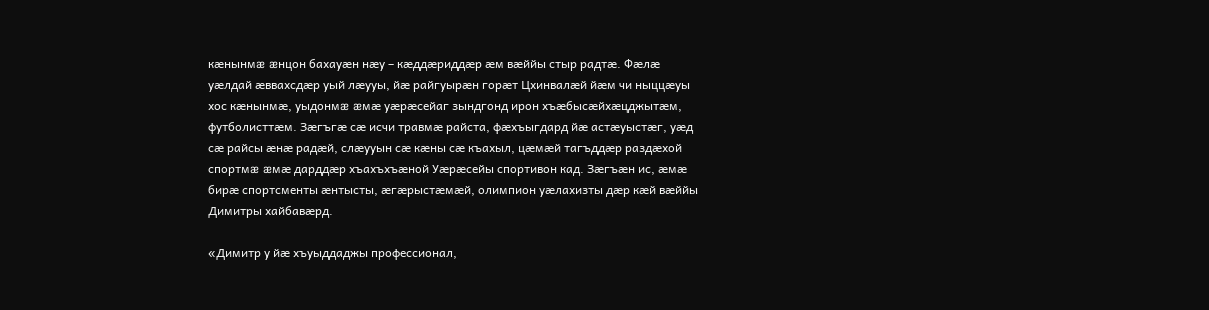кæнынмæ æнцон бахауæн нæу – кæддæриддæр æм вæййы стыр радтæ. Фæлæ уæлдай æввахсдæр уый лæууы, йæ райгуырæн горæт Цхинвалæй йæм чи ныццæуы хос кæнынмæ, уыдонмæ æмæ уæрæсейаг зындгонд ирон хъæбысæйхæцджытæм, футболисттæм. Зæгъгæ сæ исчи травмæ райста, фæхъыгдард йæ астæуыстæг, уæд сæ райсы æнæ радæй, слæууын сæ кæны сæ къахыл, цæмæй тагъддæр раздæхой спортмæ æмæ дарддæр хъахъхъæной Уæрæсейы спортивон кад. Зæгъæн ис, æмæ бирæ спортсменты æнтысты, æгæрыстæмæй, олимпион уæлахизты дæр кæй вæййы Димитры хайбавæрд.

«Димитр у йæ хъуыддаджы профессионал,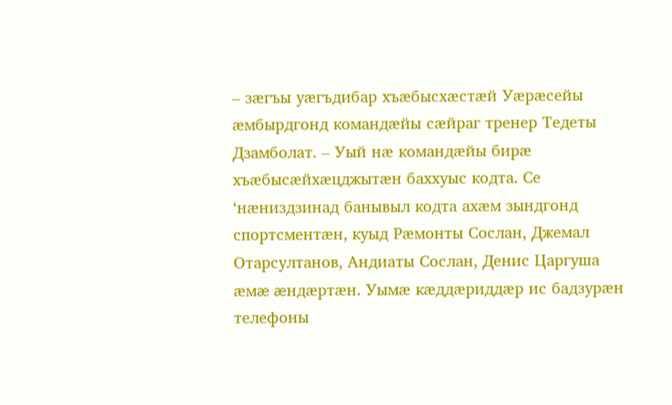– зæгъы уæгъдибар хъæбысхæстæй Уæрæсейы æмбырдгонд командæйы сæйраг тренер Тедеты Дзамболат. – Уый нæ командæйы бирæ хъæбысæйхæцджытæн баххуыс кодта. Се ‘нæниздзинад банывыл кодта ахæм зындгонд спортсментæн, куыд Рæмонты Сослан, Джемал Отарсултанов, Андиаты Сослан, Денис Царгуша æмæ æндæртæн. Уымæ кæддæриддæр ис бадзурæн телефоны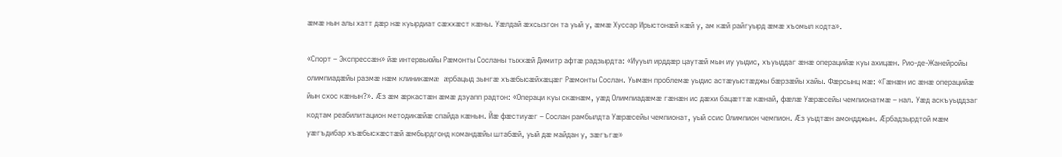æмæ нын алы хатт дæр нæ куырдиат сæххæст кæны. Уæлдай æхсызгон та уый у, æмæ Хуссар Ирыстонæй кæй у, ам кæй райгуырд æмæ хъомыл кодта».

«Спорт – Экспрессæн» йæ интервьюйы Рæмонты Сосланы тыххæй Димитр афтæ радзырдта: «Иууыл ирддæр цаутæй мын иу уыдис, хъуыддаг æнæ операцийæ куы ахицæн. Рио-де-Жанейройы олимпиадæйы размæ нæм клиникæмæ æрбацыд зынгæ хъæбысæйхæцæг Рæмонты Сослан. Уымæн проблемæ уыдис астæуыстæджы бæрзæйы хайы. Фæрсынц мæ: «Гæнæн ис æнæ операцийæ йын схос кæнын?». Æз æм æркастæн æмæ дзуапп радтон: «Операци куы скæнæм, уæд Олимпиадæмæ гæнæн ис дæхи бацæттæ кæнай, фæлæ Уæрæсейы чемпионатмæ – нал. Уæд аскъуыддзаг кодтам реабилитацион методикæйæ спайда кæнын. Йæ фæстиуæг – Сослан рамбылдта Уæрæсейы чемпионат, уый ссис Олимпион чемпион. Æз уыдтæн амондджын. Æрбадзырдтой мæм уæгъдибар хъæбысхæстæй æмбырдгонд командæйы штабæй, уый дæ майдан у, зæгъгæ»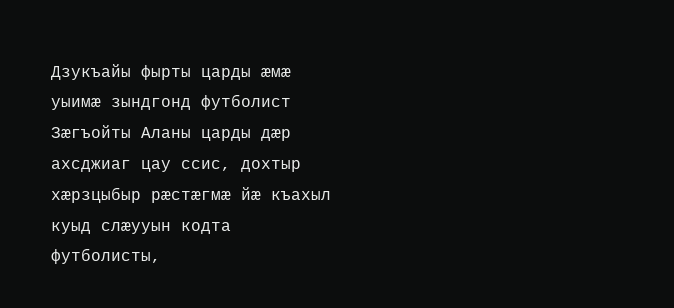Дзукъайы фырты царды æмæ уыимæ зындгонд футболист Зæгъойты Аланы царды дæр ахсджиаг цау ссис, дохтыр хæрзцыбыр рæстæгмæ йæ къахыл куыд слæууын кодта футболисты,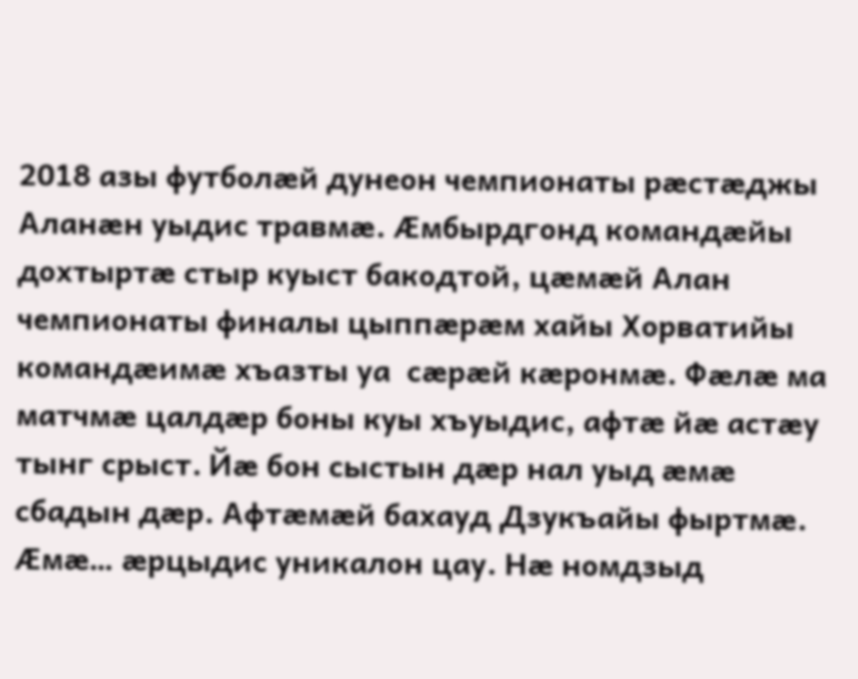2018 азы футболæй дунеон чемпионаты рæстæджы Аланæн уыдис травмæ. Æмбырдгонд командæйы дохтыртæ стыр куыст бакодтой, цæмæй Алан чемпионаты финалы цыппæрæм хайы Хорватийы командæимæ хъазты уа  сæрæй кæронмæ. Фæлæ ма матчмæ цалдæр боны куы хъуыдис, афтæ йæ астæу тынг срыст. Йæ бон сыстын дæр нал уыд æмæ сбадын дæр. Афтæмæй бахауд Дзукъайы фыртмæ. Æмæ… æрцыдис уникалон цау. Нæ номдзыд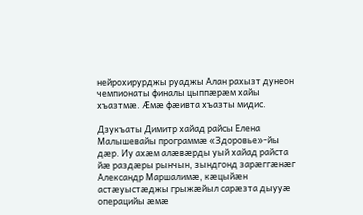нейрохирурджы руаджы Алан рахызт дунеон чемпионаты финалы цыппæрæм хайы хъазтмæ. Æмæ фæивта хъазты мидис.

Дзукъаты Димитр хайад райсы Елена Малышевайы программæ «Здоровье»-йы дæр. Иу ахæм алæвæрды уый хайад райста йæ раздæры рынчын, зындгонд зарæггæнæг Александр Маршалимæ, кæцыйæн астæуыстæджы грыжæйыл сарæзта дыууæ операцийы æмæ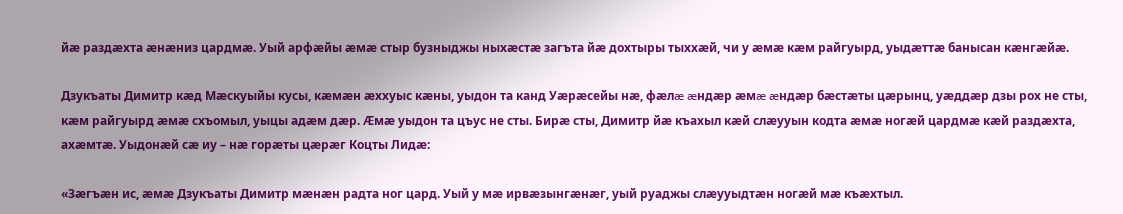йæ раздæхта æнæниз цардмæ. Уый арфæйы æмæ стыр бузныджы ныхæстæ загъта йæ дохтыры тыххæй, чи у æмæ кæм райгуырд, уыдæттæ банысан кæнгæйæ.

Дзукъаты Димитр кæд Мæскуыйы кусы, кæмæн æххуыс кæны, уыдон та канд Уæрæсейы нæ, фæлæ æндæр æмæ æндæр бæстæты цæрынц, уæддæр дзы рох не сты, кæм райгуырд æмæ схъомыл, уыцы адæм дæр. Æмæ уыдон та цъус не сты. Бирæ сты, Димитр йæ къахыл кæй слæууын кодта æмæ ногæй цардмæ кæй раздæхта, ахæмтæ. Уыдонæй сæ иу – нæ горæты цæрæг Коцты Лидæ:

«Зæгъæн ис, æмæ Дзукъаты Димитр мæнæн радта ног цард. Уый у мæ ирвæзынгæнæг, уый руаджы слæууыдтæн ногæй мæ къæхтыл.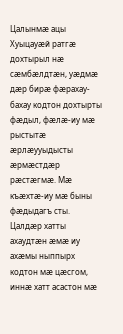Цалынмæ ацы Хуыцауæй ратгæ дохтырыл нæ сæмбæлдтæн, уæдмæ дæр бирæ фæрахау-бахау кодтон дохтырты фæдыл, фæлæ-иу мæ рыстытæ æрлæууыдысты æрмæстдæр рæстæгмæ. Мæ къæхтæ-иу мæ быны фæдыдагъ сты. Цалдæр хатты ахаудтæн æмæ иу ахæмы ныппырх кодтон мæ цæсгом, иннæ хатт асастон мæ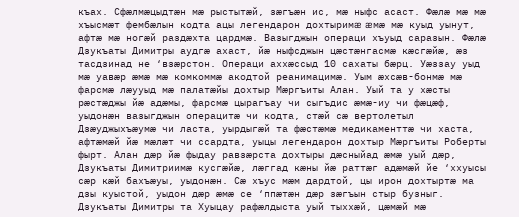къах. Сфæлмæцыдтæн мæ рыстытæй, зæгъæн ис, мæ ныфс асаст. Фæлæ мæ мæ хъысмæт фембæлын кодта ацы легендарон дохтыримæ æмæ мæ куыд уынут, афтæ мæ ногæй раздæхта цардмæ. Вазыгджын операци хъуыд саразын. Фæлæ Дзукъаты Димитры аудгæ ахаст, йæ ныфсджын цæстæнгасмæ кæсгæйæ, æз тасдзинад не ‘взæрстон. Операци аххæссыд 10 сахаты бæрц. Уæззау уыд мæ уавæр æмæ мæ комкоммæ акодтой реанимацимæ. Уым æхсæв-бонмæ мæ фарсмæ лæууыд мæ палатæйы дохтыр Мæргъиты Алан. Уый та у хæсты рæстæджы йæ адæмы, фарсмæ цырагъау чи сыгъдис æмæ-иу чи фæцæф, уыдонæн вазыгджын операцитæ чи кодта, стæй сæ вертолетыл Дзæуджыхъæумæ чи ласта, уырдыгæй та фæстæмæ медикаменттæ чи хаста, афтæмæй йæ мæлæт чи ссардта, уыцы легендарон дохтыр Мæргъиты Роберты фырт. Алан дæр йæ фыдау равзæрста дохтыры дæсныйад æмæ уый дæр, Дзукъаты Димитриимæ кусгæйæ, лæггад кæны йæ раттæг адæмæй йе ‘ххуысы сæр кæй бахъæуы, уыдонæн. Сæ хъус мæм дардтой, цы ирон дохтыртæ ма дзы куыстой, уыдон дæр æмæ се ‘ппæтæн дæр зæгъын стыр бузныг. Дзукъаты Димитры та Хуыцау рафæлдыста уый тыххæй, цæмæй мæ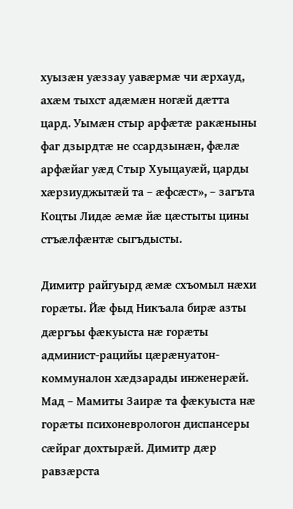хуызæн уæззау уавæрмæ чи æрхауд, ахæм тыхст адæмæн ногæй дæтта цард. Уымæн стыр арфæтæ ракæныны фаг дзырдтæ не ссардзынæн, фæлæ арфæйаг уæд Стыр Хуыцауæй, царды хæрзиуджытæй та – æфсæст», – загъта Коцты Лидæ æмæ йæ цæстыты цины стъæлфæнтæ сыгъдысты.

Димитр райгуырд æмæ схъомыл нæхи горæты. Йæ фыд Никъала бирæ азты дæргъы фæкуыста нæ горæты админист-рацийы цæрæнуатон-коммуналон хæдзарады инженерæй. Мад – Мамиты Заирæ та фæкуыста нæ горæты психоневрологон диспансеры сæйраг дохтырæй. Димитр дæр равзæрста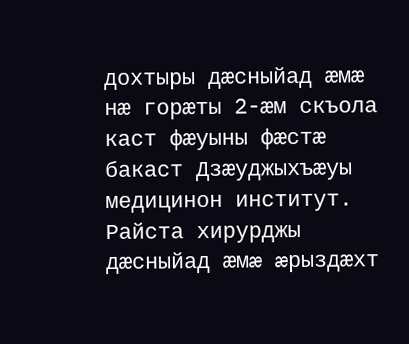дохтыры дæсныйад æмæ нæ горæты 2-æм скъола каст фæуыны фæстæ бакаст Дзæуджыхъæуы медицинон институт. Райста хирурджы дæсныйад æмæ æрыздæхт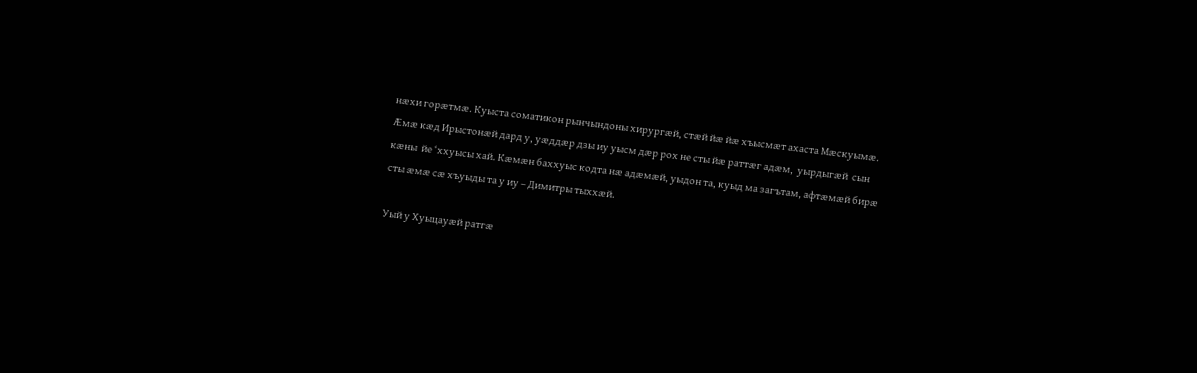нæхи горæтмæ. Куыста соматикон рынчындоны хирургæй, стæй йæ йæ хъысмæт ахаста Мæскуымæ. Æмæ кæд Ирыстонæй дард у, уæддæр дзы иу уысм дæр рох не сты йæ раттæг адæм,  уырдыгæй  сын  кæны  йе ‘ххуысы хай. Кæмæн баххуыс кодта нæ адæмæй, уыдон та, куыд ма загътам, афтæмæй бирæ сты æмæ сæ хъуыды та у иу – Димитры тыххæй.

Уый у Хуыцауæй ратгæ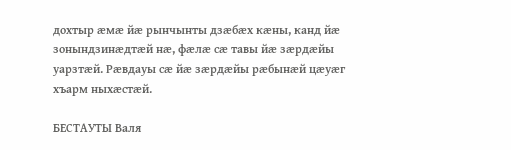дохтыр æмæ йæ рынчынты дзæбæх кæны, канд йæ зонындзинæдтæй нæ, фæлæ сæ тавы йæ зæрдæйы уарзтæй. Рæвдауы сæ йæ зæрдæйы рæбынæй цæуæг хъарм ныхæстæй.

БЕСТАУТЫ Валя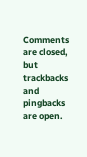Comments are closed, but trackbacks and pingbacks are open.